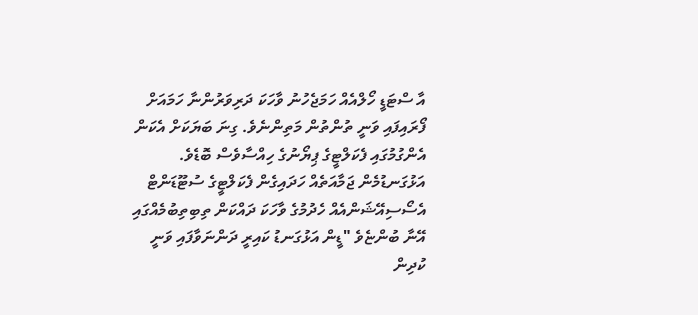އާ ސްޓަޑީ ހޯލްއެއް ހަމަޖެހުނު ވާހަކަ ދަރިވަރުންނާ ހަމައަށް ފޯރައިފައި ވަނީ ތުންތުން މަތިންނެވެ. ގިނަ ބަޔަކަށް އެކަން އެންގުމުގައި ފެކަލްޓީގެ ޕިޔޯނުގެ ހިއްސާވެސް ބޮޑެވެ. އަޅުގަނޑުމެން ޖަމާއަތެއް ހަދައިގެން ފެކަލްޓީގެ ސުޓޫޑަންޓް އެސޯސިއޭޝަންއެއް ހެދުމުގެ ވާހަކަ ދައްކަން ތިބިތިބުމެއްގައި އޭނާ ބުންޏެވެ "ޑީން އަޅުގަނޑު ކައިރީ ދަންނަވާފައި ވަނީ ކުދިން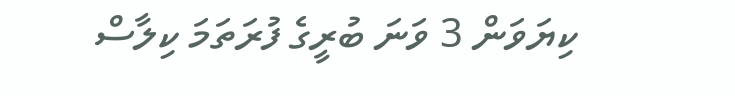ކިޔަވަން 3 ވަނަ ބުރީގެ ފުރަތަމަ ކިލާސް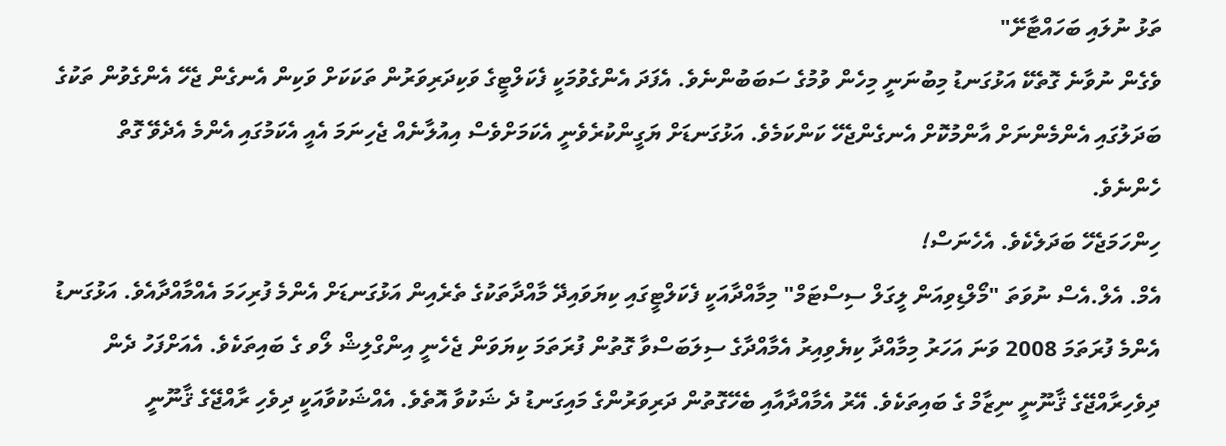ތަޅު ނުލައި ބަހައްޓާށޭ"
ވެގެން ނުވާނެ ގޮތެކޭ އަޅުގަނޑު މިބުނަނީ މިހެން ވުމުގެ ސަބަބުންނެވެ. އެފަދަ އެންގެވުމަކީ ފެކަލްޓީގެ ވަކިދަރިވަރުން ތަކަކަށް ވަކިން އެނގެން ޖެހޭ އެންގެވުން ތަކުގެ ބަދަލުގައި އެންމެންނަށް އާންމުކޮށް އެނގެންޖެހޭ ކަންކަމެވެ. އަޅުގަނޑަށް ޔަގީންކުރެވެނީ އެކަމަށްވެސް އިއުލާނެއް ޖެހިނަމަ އެއީ އެކަމުގައި އެންމެ އެދެވޭ ގޮތް ހެންނެވެ.
ހިންހަމަޖެހޭ ބަދަލެކެވެ. އެހެނަސް!
އެމް. އެލް.އެސް ނުވަތަ "މޯލްޑިވިއަން ލީގަލް ސިސްޓަމް" މިމާއްދާއަކީ ފެކަލްޓީގައި ކިޔަވައިދޭ މާއްދާތަކުގެ ތެރެއިން އަޅުގަނޑަށް އެންމެ ފުރިހަމަ އެއްމާއްދާއެވެ. އަޅުގަނޑު އެންމެ ފުރަތަމަ 2008 ވަނަ އަހަރު މިމާއްދާ ކިޔެވިއިރު އެމާއްދާގެ ސިލަބަސްވާ ގޮތުން ފުރަތަމަ ކިޔަވަން ޖެހެނީ އިންގްލިޝް ލޯވ ގެ ބައިތަކެވެ. އެއަށްފަހު ދެން ދިވެހިރާއްޖޭގެ ޤާނޫނީ ނިޒާމް ގެ ބައިތަކެވެ. އޭރު އެމާއްދާއާއި ބެހޭގޮތުން ދަރިވަރުންގެ މައިގަނޑު ދެ ޝަކުވާ އޮތެވެ. އެއްޝަކުވާއަކީ ދިވެހި ރާއްޖޭގެ ޤާނޫނީ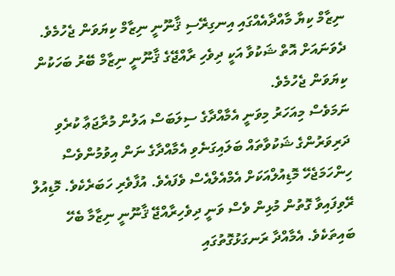ނިޒާމް ކިޔާ މާއްދާއެއްގައި އިނގިރޭސި ޤާނޫނީ ނިޒާމް ކިޔަވަން ޖެހުމެވެ. ދެވަނައަށް އޮތް ޝަކުވާ އަކީ ދިވެހި ރާއްޖޭގެ ޤާނޫނީ ނިޒާމް ބޭރު ބަހަކުން ކިޔަވަން ޖެހުމެވެ.
ނަމަވެސް މިއަހަރު މިވަނީ އެމާއްދާގެ ސިލަބަސް އަލުން މުރާޖަޢާ ކުރެވި ދަރިވަރުންގެ ޝަކުވާތައް ބަލައިގަނެވި އެމާއްދާގެ ނަން އިވުމުންވެސް ހިންހަމަޖެހޭ މޮޑިއުލްއަކަށް އެމްއެލްއެސް ވެފައެވެ. އުފާވެރި ހަބަރެކެވެ. މޮޑިއުލް ރޭވިފައިވާ ގޮތުން މުޅިން ވެސް ވަނީ ދިވެހިރާއްޖޭ ޤާނޫނީ ނިޒާމާ ބެހޭ ބައިތަކެވެ. އެމާއްދާ ރަނގަޅުގޮތުގައި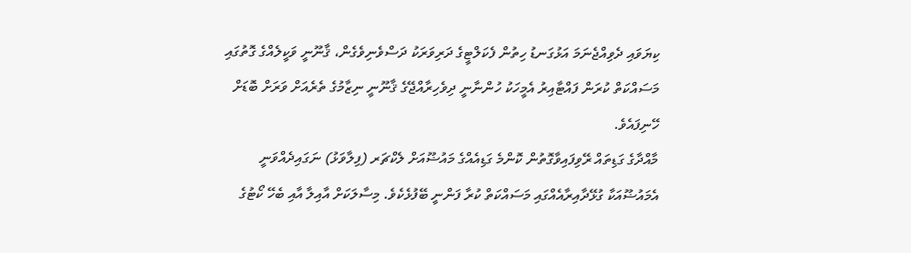ކިޔަވައި ދެވިއްޖެނަމަ އަޅުގަނޑު ހިތުން ފެކަލްޓީގެ ދަރިވަރަކު ދަސްވެނިވެގެން، ޤާނޫނީ ވަކީލެއްގެ ގޮތުގައި މަސައްކަތް ކުރަން ފައްޓާއިރު އެމީހަކު ހުންނާނީ ދިވެހިރާއްޖޭގެ ޤާނޫނީ ނިޒާމުގެ ތެރެއަށް ވަރަށް ބޮޑަށް ހޭނިފައެވެ.
މާއްދާގެ ގަޑިތައް ރޭވިފައިވާގޮތުން ކޮންމެ ގަޑިއެއްގެ މައުޟޫއަށް ލެކްޗަރ (ފިލާވަޅު) ނަގައިދެއްވަނީ އެމައުޟޫއަކާ ގުޅޭދާއިރާއެއްގައި މަސައްކަތް ކުރާ ފަންނީ ބޭފުޅެކެވެ. މިސާލަކަށް އާއިލާ އާއި ބެހޭ ކޯޓުގެ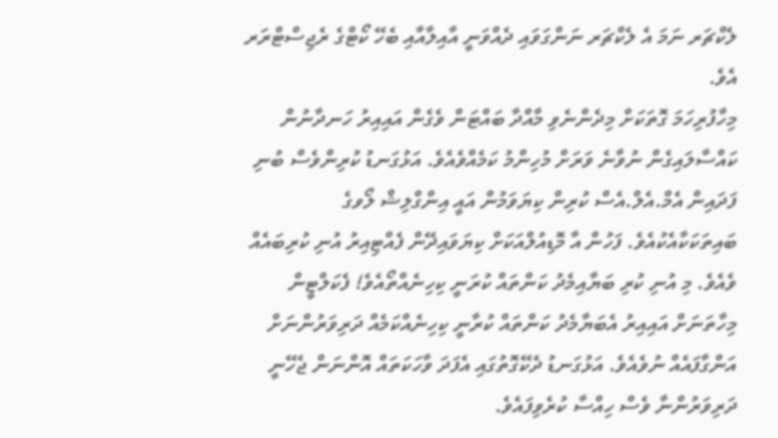ލެކްޗަރ ނަމަ އެ ލެކްޗަރ ނަންގަވައި ދެއްވަނީ އާއިލާއާއި ބެހޭ ކޯޓްގެ ރެޖިސްޓްރަރ އެވެ.
މިހާފުރިހަމަ ގޮތަކަށް މިދެންނެވި މާއްދާ ބައްޓަން ވެގެން އައިއިރު ހަނދާނުން ކައްސާލައިގެން ނުވާނެ ވަރަށް މުހިންމު ކަމެއްވެއެވެ. އަޅުގަނޑު ކުރިންވެސް ބުނި ފަދައިން އެމް.އެލް.އެސް ކުރިން ކިޔަވަމުން އައީ އިންގްލިޝް ލޯވގެ ބައިތަކަކާއެކުއެވެ. ފަހުން އާ މޮޑިއުލްއަކަށް ކިޔަވައިދޭން ފެއްޓިއިރު އުނި ކުރިބައެއް ވެއެވެ. މި އުނި ކުރި ބަޔާއިމެދު ކަންތައް ކުރަނީ ކިހިނެއްތޯއެވެ! ފެކަލްޓީން މިހާތަނަށް އައިއިރު އެބަޔާމެދު ކަންތައް ކުރާނީ ކިހިނެއްކަމެއް ދަރިވަރުންނަށް އަންގާފައެއް ނުވެއެވެ. އަޅުގަނޑު ދެކޭގޮތުގައި އެފަދަ ވާހަކަތައް އޮންނަން ޖެހޭނީ ދަރިވަރުންނާ ވެސް ހިއްސާ ކުރެވިފައެވެ.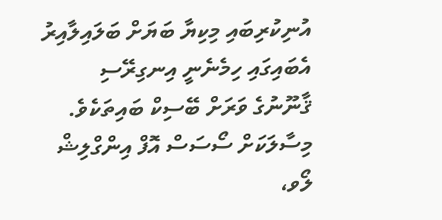އުނިކުރިބައި މިކިޔާ ބަޔަށް ބަލައިލާއިރު އެބައިގައި ހިމެނެނީ އިނގިރޭސި ޤާނޫނުގެ ވަރަށް ބޭސިކް ބައިތަކެވެ. މިސާލަކަށް ސޯސަސް އޮފް އިންގްލިޝް ލޯވ،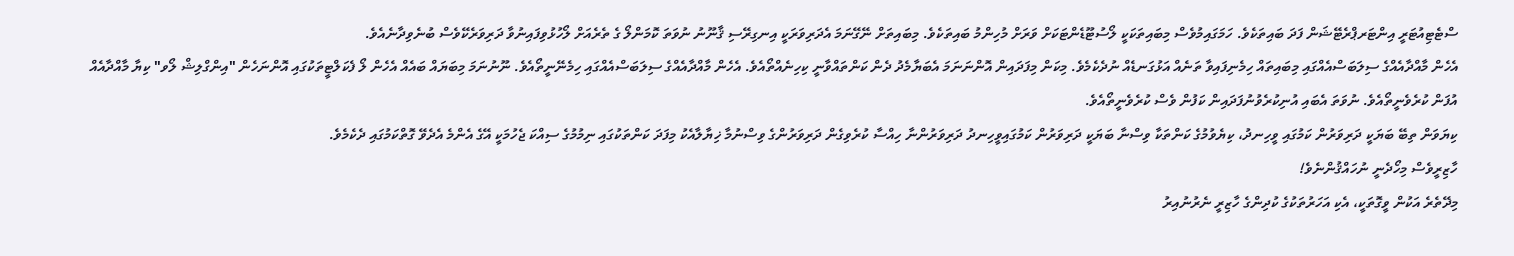ސްޓެޓިއުޓަރީ އިންޓަރޕްރެޓޭޝަން ފަދަ ބައިތަކެވެ. ހަމަގައިމުވެސް މިބައިތަކަކީ ލޯސުޓޫޑެންޓަކަށް ވަރަށް މުހިންމު ބައިތަކެވެ. މިބައިތަށް ނޭގޭނަމަ އެދަރިވަރަކީ އިނގިރޭސި ޤާނޫނު ނުވަތަ ކޮމަންލޯ ގެ ތެރެއަށް ލޯހުޅުވިފައިނުވާ ދަރިވަރެކޭވެސް ބުނެވިދާނެއެވެ.
އެހެން މާއްދާއެއްގެ ސިލަބަސްއެއްގައި މިބައިތައް ހިމެނިފައިވާ ތަނެއް އަޅުގަނޑެއް ނުދެކެމެވެ. މިކަން މިފަދައިން އޮންނަނަމަ އެބަޔާމެދު ދެން ކަންތައްވާނީ ކިހިނެއްތޯއެވެ. އެހެން މާއްދާއެއްގެ ސިލަބަސްއެއްގައި ހިމެނޭނީތޯއެވެ. ނޫނުނަމަ މިބަޔައް ބައެއް އެހެން ލޯ ފެކަލްޓީތަކުގައި އޮންނަހެން "އިންގްލިޝް ލޯވ" ކިޔާ މާއްދާއެއް އުފަން ކުރެވެނީތޯއެވެ. ނުވަތަ އެބައި އުނިކުރެވުނުފަދައިން ކަފުން ވެސް ކުރެވެނީތޯއެވެ.
ކިޔަވަން ތިބޭ ބަޔަކީ ދަރިވަރުން ކަމުގައި ވީހިނދު، ކިޔެވުމުގެ ކަންތަކާ ވިސްނާ ބަޔަކީ ދަރިވަރުން ކަމުގައިވީހިނދު ދަރިވަރުންނާ ހިއްސާ ކުރެވިގެން ދަރިވަރުންގެ ވިސްނުމާ ޚިޔާލާއެކު މިފަދަ ކަންތަކުގައި ނިމުމުގެ ސިއްކަ ޖެހުމަކީ އޭގެ އެންމެ އެދެވޭ ގޮތްކަމުގައި ދެކެމެވެ.
ހާޒިރީވެސް މިހޯދެނީ ނުހައްޤުންނެވެ!
މިދޭތެރެ އަކުން ވީގޮތަކީ، އެކި އަހަރުތަކުގެ ކުދިންގެ ހާޒިރީ ނެރުނުއިރު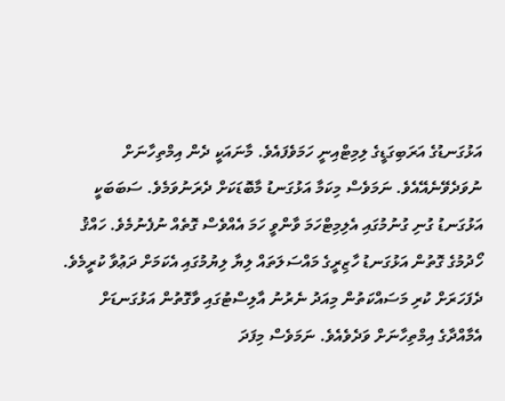އަޅުގަނޑުގެ އަރަބިގަޑީގެ ލިމިޓްއިނީ ހަމަވެފައެވެ. މާނައަކީ ދެން އިމްތިހާނަށް ނުވަދެވޭނެއޭއެވެ. ނަމަވެސް މިކަމާ އަޅުގަނޑު މާބޮޑަކަށް ދެރަނުވަމެވެ. ސަބަބަކީ އަޅުގަނޑު ގުނި ގުނުމުގައި އެލިމިޓްހަމަ ވާންވީ ހަމަ އެއްވެސް ގޮތެއް ނުފެނުމެވެ. ހައްޤު ހޯދުމުގެ ގޮތުން އަޅުގަނޑު ހާޒިރީގެ މައްސަލަތައް ލިޔާ ލިޔުމުގައި އެކަމަށް ދަޢުވާ ކުރީމެވެ.
ދެފަހަރަށް ކުރި މަސައްކަތުން މިއަދު ނެރުނު އާލިސްޓުގައި ވާގޮތުން އަޅުގަނޑަށް އެމާއްދާގެ އިމްތިހާނަށް ވަދެވެއެވެ. ނަމަވެސް މިފަދަ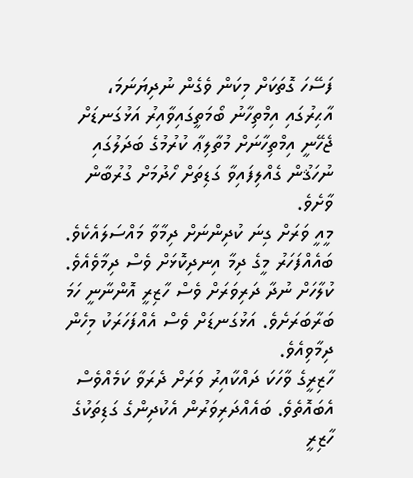ފަސޭހަ ގޮތަކަށް މިކަން ވެގެން ނުދިޔަނަމަ، އާޙިރުގައި އިމްތިހާނު ބޯމަތީގައިވާއިރު އަޅުގަނޑަށް ޖެހޭނީ އިމްތިހާނަށް މުތާލިޢާ ކުރުމުގެ ބަދަލުގައި ނުހަޤުން ގެއްލިފައިވާ ގަޑިތަށް ހޯދުމަށް ގުރުބާން ވާށެވެ.
މީއީ ވަރަށް ގިނަ ކުދިންނަށް ދިމާވާ މައްސަލައެކެވެ. ބައެއްފަހަރު މީގެ ދިމާ އިނދިކޮޅަށް ވެސް ދިމާވެއެވެ. ކުލާހަށް ނުދާ ދަރިވަރަށް ވެސް ހާޒިރީ އޮންނާނީ ހަމަ ބަރާބަރަށެވެ. އަޅުގަނޑަށް ވެސް އެއްފަހަރަކު މިހެން ދިމާވިއެވެ.
ހާޒިރީގެ ވާހަކަ ދައްކާއިރު ވަރަށް ދެރަވާ ކަމެއްވެސް އެބައޮތެވެ. ބައެއްދަރިވަރުން އެކުދިންގެ ގަޑިތަކުގެ ހާޒިރީ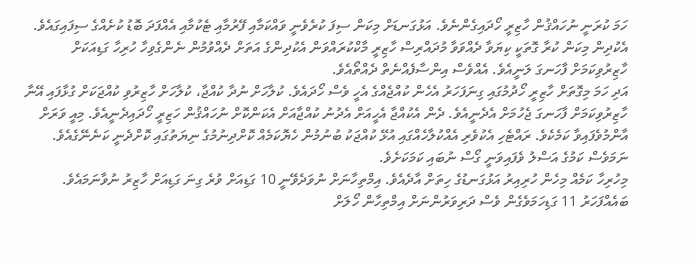ހަމަ ކުރަނީ ނުހައްޤުން ހާޒިރީ ހޯދައިގެންނެވެ. އަޅުގަނޑަށް މިކަން ސިފަ ކުރެވެނީ ވައްކަމާއި ފޭރުމާއި ޓެކުމާއި އެއްފަދަ ބޮޑު ކުށެއްގެ ސިފައިގައެވެ. އެކުދިން މިކަން ކުރާ ގޮތަކީ ކިޔަވާ ދެއްވަވާ މުދައްރިސް ހާޒިރީ މާކްކުރައްވަން އެކުދިންގެ އަތަށް ދެއްވުމުން ނެންގެވިހާ ހުރިހާ ގަޑިއަކަށް ހާޒިރުވިކަމަށް ފާހަނގަ ލަނީއެވެ. އެއްވެސް އިންސާފެއްނެތް ދެއްތޯއެވެ.
އަދި ހަމަ މިގޮތަށް ހާޒިރީ ހޯދުމުގައި ގިނަފަހަރު އެހެން ކުއްޖެއްގެ އެހީ ވެސް ހޯދައެވެ. ކުލާހަށް ނުދާ ކުއްޖާ، ކުލާހަށް ހާޒިރުވި ކުއްޖަކަށް ގުޅާފައި އޭނާ ހާޒިރުވިކަމަށް ފާހަނގަ ޖެހުމަށް އެދެނީއެވެ. ދެން އެކުއްޖާ އެހީއަށް އެދުނު ކުއްޖާއަށް އެކަންކޮށް ނުހައްޤުން ހަޒިރީ ހޯދައިދެނީއެވެ. މިއީ ވަރަށް އާންމުވެފައިވާ ކަމެކެވެ. ރައްޓެހި އެކުވެރި އެއްކުލާހެއްގައި އުޅޭ ކުއްޖަކު ބުނުމުން ހެޔޮކަމެއް ކޮށްދިނުމުގެ ނިޔަތުގައި ކޮށްދެނީ ކަނެނޭގެއެވެ. ނަމަވެސް ކަމުގެ އަސްލު ވެފައިވަނީ ގޯސް ނުބައި ކަމަކަށެވެ.
މިހުރިހާ ކަމެއް މިހެން ހުރިއިރު އަޅުގަނޑުގެ ހިތަށް އާދެއެވެ. އިމްތިހާނަށް ނުވަދެވޭނީ 10 ގަޑިއަށް ވުރެ ގިނަ ގަޑިއަށް ހާޒިރު ނުވާނަމައެވެ. ބައެއްފަހަރު 11 ގަޑިހަމަވެގެން ވެސް ދަރިވަރުންނަށް އިމްތިހާން ހޯލަށް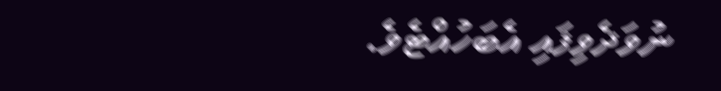ނުވަދެވިފައި އެބަހުއްޓެވެ.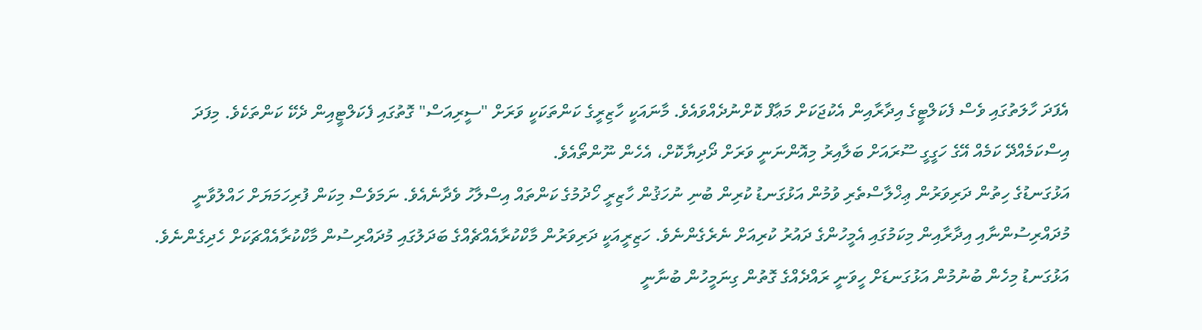އެފަދަ ހާލަތުގައި ވެސް ފެކަލްޓީގެ އިދާރާއިން އެކުޖަކަށް މަޢާފް ކޮށްނުދެއްވައެވެ. މާނައަކީ ހާޒިރީގެ ކަންތަކަކީ ވަރަށް "ސީރިއަސް" ގޮތުގައި ފެކަލްޓީއިން ދެކޭ ކަންތަކެވެ. މިފަދަ އިސްކަމެއްދޭ ކަމެއް އޭގެ ހަގީގީ ސޫރައަށް ބަލާއިރު މިއޮންނަނީ ވަރަށް ދޯދިޔާކޮށް، އެހެން ނޫންތޯއެވެ.
އަޅުގަނޑުގެ ހިތުން ދަރިވަރުން ޢިޚްލާސްތެރި ވުމުން އަޅުގަނޑު ކުރިން ބުނި ނުހަޤުން ހާޒިރީ ހޯދުމުގެ ކަންތައް އިސްލާހު ވެދާނެއެވެ. ނަމަވެސް މިކަން ފުރިހަމަޔަށް ހައްލުވާނީ މުދައްރިސުންނާއި އިދާރާއިން މިކަމުގައި އެމީހުންގެ ދައުރު ކުރިއަށް ނެރެގެންނެވެ. ހަޒިރީއަކީ ދަރިވަރުން މާކްކުރާއެއްޗެއްގެ ބަދަލުގައި މުދައްރިސުން މާކްކުރާއެއްޗަކަށް ހެދިގެންނެވެ. އަޅުގަނޑު މިހެން ބުނުމުން އަޅުގަނޑަށް ހީވަނީ ރައްދެއްގެ ގޮތުން ގިނަމީހުން ބުނާނީ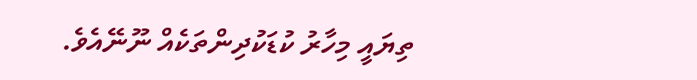ތިޔައީ މިހާރު ކުޑަކުދިންތަކެއް ނޫނޭއެވެ.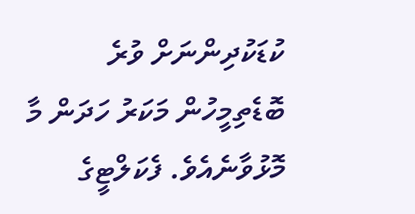ކުޑަކުދިންނަށް ވުރެ ބޮޑެތިމީހުން މަކަރު ހަދަން މާ މޮޅުވާނެއެވެ. ފެކަލްޓީގެ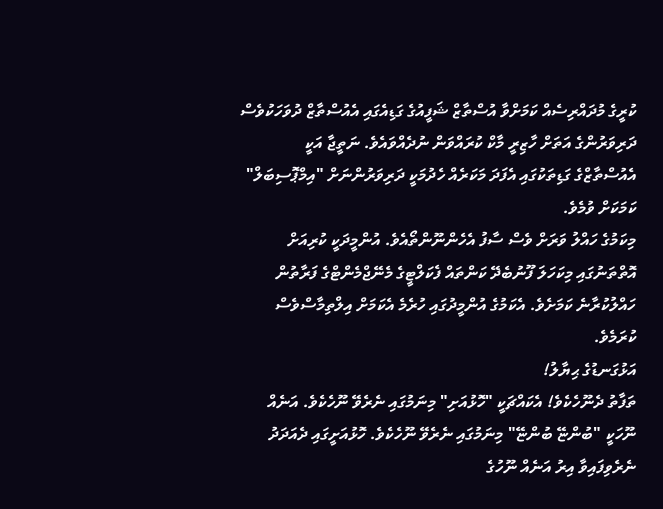ކުރީގެ މުދައްރިސެއް ކަމަށްވާ އުސްތާޒް ޝަފީއުގެ ގަޑިއެގައި އެއުސްތާޒް ދުވަހަކުވެސް ދަރިވަރުންގެ އަތަށް ހާޒިރީ މާކް ކުރައްވަން ނުދެއްވައެވެ. ނަތީޖާ އަކީ އެއުސްތާޒްގެ ގަޑިތަކުގައި އެފަދަ މަކަރެއް ހެދުމަކީ ދަރިވަރުންނަށް "އިމްޕޮސިބަލް" ކަމަކަށް ވުމެވެ.
މިކަމުގެ ހައްލު ވަރަށް ވެސް ސާފު އެހެންނޫންތޯއެވެ. އުންމީދަކީ ކުރިއަށް އޮތްތަނުގައި މިކަހަލަ ފޫނުބެދޭ ކަންތައް ފެކަލްޓީގެ މެނޭޖްމެންޓްގެ ފަރާތުން ހައްލުކުރާނެ ކަމަށެވެ. އެކަމުގެ އުންމީދުގައި ހުރެމެ އެކަމަށް އިލްތިމާސްވެސް ކުރަމެވެ.
އަޅުގަނޑުގެ ޙިޔާލު!
ތަފާތު ދެނޫހެކެވެ! އެކައްޗަކީ "ހޮޅުއަށި" މިނަމުގައި ނެރެވޭ ނޫހެކެވެ. އަނެއް ނޫހަކީ "ބުންޏޭ ބުންޏޭ" މިނަމުގައި ނެރެވޭ ނޫހެކެވެ. ހޮޅުއަށީގައި ދެއަދަދު ނެރެވިފައިވާ އިރު އަނެއް ނޫހުގެ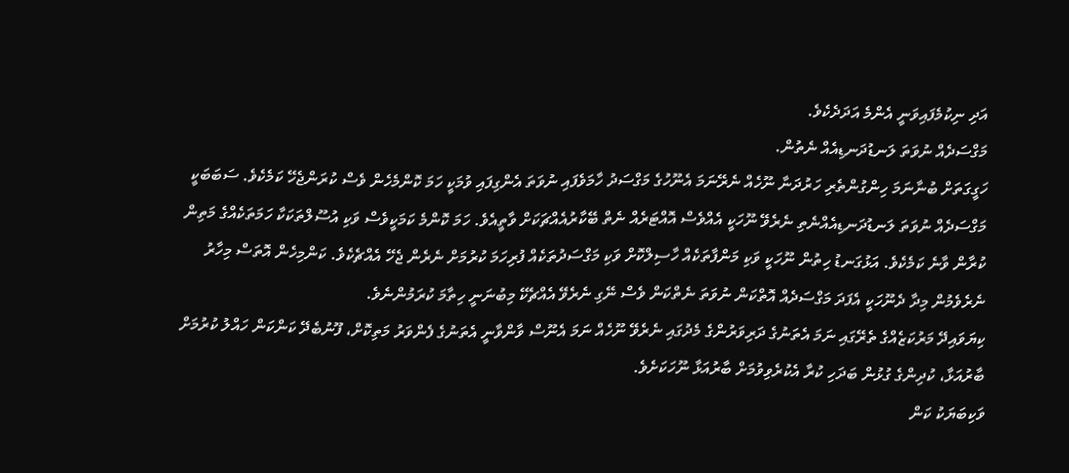އަދި ނިކުމެފައިވަނީ އެންމެ އަދަދެކެވެ.
މަގްސަދެއް ނުވަތަ ލަނޑުދަނޑިއެއް ނެތުން.
ހަގީގަތަށް ބުނާނަމަ ހިންގުންތެރި ހަރުދަނާ ނޫހެއް ނެރޭނަމަ އެނޫހުގެ މަގްސަދު ހާމަވެފައި ނުވަތަ އެންގިފައި ވުމަކީ ހަމަ ކޮންމެހެން ވެސް ކުރަންޖެހޭ ކަމެކެވެ. ސަބަބަކީ މަގްސަދެއް ނުވަތަ ލަނޑުދަނޑިއެއްނެތި ނެރެވޭ ނޫހަކީ އެއްވެސް އޮއްޓަރެއް ނެތް ބޭކާރުއެއްޗަކަށް ވާތީއެވެ. ހަމަ ކޮންމެ ކަމަކީވެސް ވަކި އުސޫލްތަކަކާ ހަމަތަކެއްގެ މަތިން ކުރާން ވާނެ ކަމެކެވެ. އަޅުގަނޑު ހިތުން ނޫހަކީ ވަކި މަންފާތަކެއް ހާސިލްކޮށް ވަކި މަގްސަދުތަކެއް ފުރިހަމަ ކުރުމަށް ނެރެން ޖެހޭ އެއްޗެކެވެ. ކަންމިހެން އޮތަސް މިހާރު ނެރެވެމުން މިދާ ދެނޫހަކީ އެފަދަ މަގްސަދެއް އޮތްކަން ނުވަތަ ނެތްކަން ވެސް ނޭގި ނެރެވޭ އެއްޗެކޭ މިބުނަނީ ހިތާމަ ކުރަމުންނެވެ.
ކިޔަވައިދޭ މަރުކަޒެއްގެ ތެރޭގައި ނަމަ އެތަނުގެ ދަރިވަރުންގެ މެދުގައި ނެރެވޭ ނޫހެއް ނަމަ އެނޫސް ވާންވާނީ އެތަނުގެ ފެންވަރު މަތިކޮށް، ފޫނުބެދޭ ކަންކަން ހައްލު ކުރުމަށް ބާރުއަޅާ، ކުދިންގެ ގުޅުން ބަދަހި ކުރާ އެކުރެވިވުމަށް ބާރުއަޅާ ނޫހަކަށެވެ.
ވަކިބަޔަކު ކަން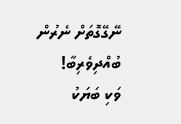ނޭގޭގޮތަށް ނެރުން ބުއްދިވެރިބާ!
ވަކި ބަޔަކު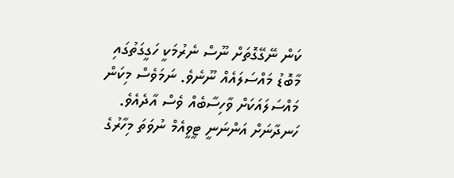ކަން ނޭގޭގޮތަށް ނޫސް ނެރުމަކީ ހަގީގަތުގައި މާބޮޑު މައްސަލައެއް ނޫނެވެ. ނަމަވެސް މިކަން މައްސަލައަކަށް ވާހިސާބެއް ވެސް އާދެއެވެ. ހަނދާނަށް އަންނަނީ ޓީވީއެމް ނުވަތަ މިހާރުގެ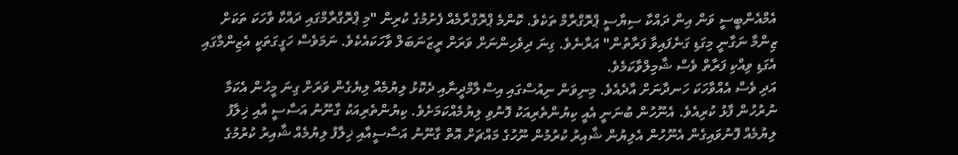އެމްއެންބީސީ ވަން އިން ދައްކާ ސިޔާސީ ޕްރޮގްރާމް ތަކެވެ. ކޮންމެ ޕްރޮގްރާމެއް ފެށުމުގެ ކުރިން "މި ޕްރޮގްރާމްގައި ދައްކާ ވާހަކަ ތަކަށް ޒިންމާ ނަގާނީ މިގަޑި ގަނެފައިވާ ފަރާތުން" އަރާނެވެ. ގިނަ ދިވެހިންނަށް ވަރަށް ރީޒަނަބަލް ވާހަކައެކެވެ. ނަމަވެސް ހަގީގަތަކީ އެޒިންމާގައި އެގަޑި ވިއްކި ފަރާތް ވެސް ޝާމިލްވާކަމެވެ.
އަދި ވެސް އެއްވާހަކަ ހަނދާނަށް އާދެއެވެ. މިނިވަން ނިއުސްގައި އިސްލާމްދީނާއި ދެކޮޅު ލިޔުމެއް ލިޔެގެން ވަރަށް ގިނަ މީހުން އެކަމާ ނުރުހުން ފާޅު ކުރިއެވެ. އެނޫހުން ބުނަނީ އެއީ ކިޔުންތެރިއަކު ފޮނުވި ލިޔުމެއްކަމަށެވެ. ކިޔުންތެރިއަކު ގާނޫނު އަސާސީ އާއި ޚިލާފު ލިޔުމެއް ފޮނުވައިގެން އެނޫހުން އެލިޔުން ޝާއިރު ކުރުމުން ނޫހުގެ މައްޗަށް އޮތް ގާނޫނު އަސާސީއާއި ޚިލާފު ލިޔުމެއް ޝާއިރު ކުރުމުގެ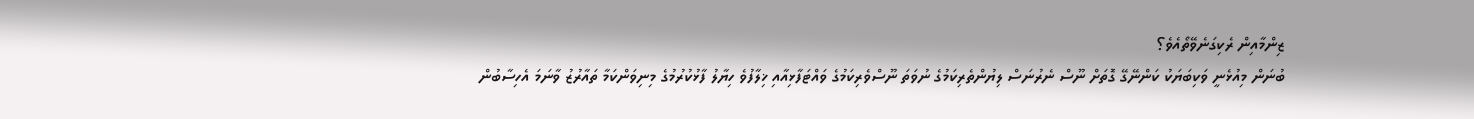ޒިންމާއިން ރެކިގަނެވޭތޯއެވެ؟
ބުނަން މިއުޅެނީ ވަކިބަޔަކު ކަންނޭގޭ ގޮތަށް ނޫސް ނެރުނަސް ލިޔުންތެރިކަމުގެ ނުވަތަ ނޫސްވެރިކަމުގެ ވައްޓަފާޅިއާއި ޚިލާފުވެ ހިޔާލު ފާޅުކުރުމުގެ މިނިވަންކަމާ ތައާރުޒު ވާނަމަ އެހިސާބުން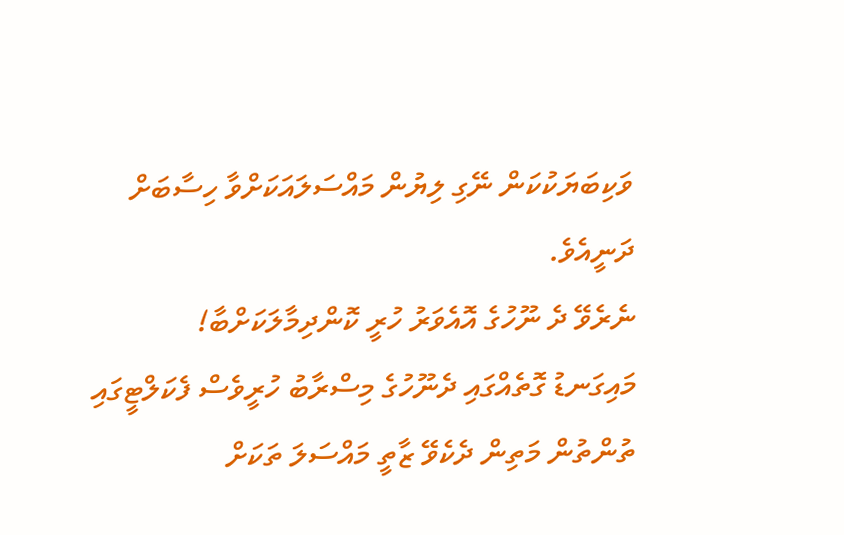ވަކިބަޔަކުކަން ނޭގި ލިޔުން މައްސަލައަކަށްވާ ހިސާބަށް ދަނީއެވެ.
ނެރެވޭ ދެ ނޫހުގެ އޮއެވަރު ހުރީ ކޮންދިމާލަކަށްބާ!
މައިގަނޑު ގޮތެއްގައި ދެނޫހުގެ މިސްރާބު ހުރީވެސް ފެކަލްޓީގައި ތުންތުން މަތިން ދެކެވޭ ޒާތީ މައްސަލަ ތަކަށް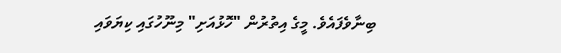ބިނާވެފައެވެ. މީގެ އިތުރުން "ހޮޅުއަށި" މިނޫހުގައި ކިޔަވައި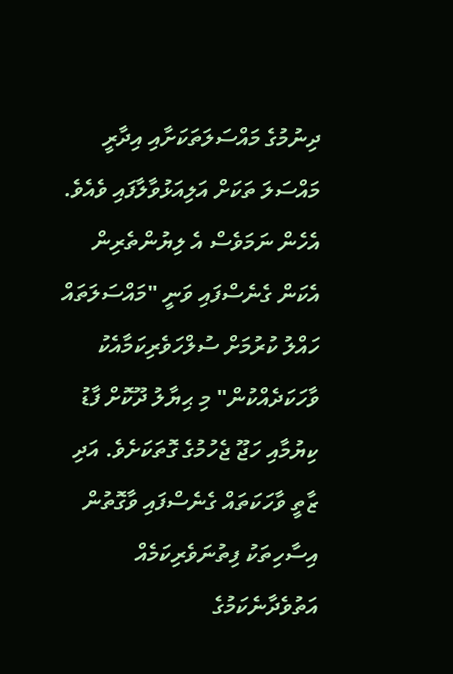ދިނުމުގެ މައްސަލަތަކަށާއި އިދާރީ މައްސަލަ ތަކަށް އަލިއަޅުވާލާފައި ވެއެވެ. އެހެން ނަމަވެސް އެ ލިޔުންތެރިން އެކަން ގެނެސްފައި ވަނީ "މައްސަލަތައް ހައްލު ކުރުމަށް ސުލްހަވެރިކަމާއެކު ވާހަކަދެއްކުން" މި ޙިޔާލު ދޫކޮށް ފާޑު ކިޔުމާއި ހަޖޫ ޖެހުމުގެ ގޮތަކަށެވެ. އަދި ޒާތީ ވާހަކަތައް ގެނެސްފައި ވާގޮތުން އިސާހިތަކު ފިތުނަވެރިކަމެއް އަތުވެދާނެކަމުގެ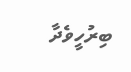ބިރުހީވެދާ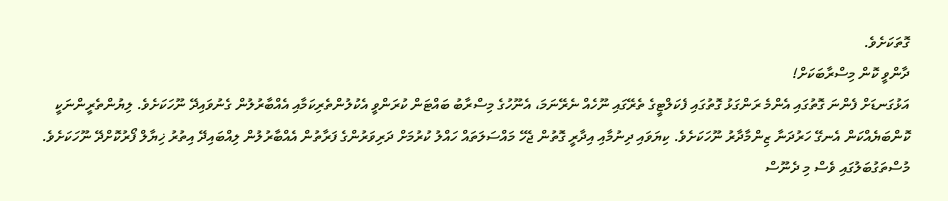ގޮތަކަށެވެ.
ދާންވީ ކޮން މިސްރާބަކަށް!
އަޅުގަނޑަށް ފެންނަ ގޮތުގައި އެންމެ ރަންގަޅު ގޮތުގައި ފެކަލްޓީގެ ތެރޭގައި ނޫހެއް ނެރޭނަމަ، އެނޫހުގެ މިސްރާބު ބައްޓަން ކުރަންވީ އެކުލުންތެރިކަމާއި އެއްބާރުލުން ގެނުވައިދޭ ނޫހަކަށެވެ. ލިޔުންތެރީންނަކީ ކޮންބަޔެއްކަން އެނގޭ ހަރުދަނާ ޒިންމާދާރު ނޫހަކަށެވެ. ކިޔަވައި ދިނުމާއި އިދާރީ ގޮތުން ޖެހޭ މައްސަލަތައް ހައްލު ކުރުމަށް ދަރިވަރުންގެ ފަރާތުން އެއްބާރުލުން ލިއްބައިދޭ އިތުރު ޚިޔާލް ފޯރުކޮށްދޭ ނޫހަކަށެވެ.
މުސްތަގުބަލުގައި ވެސް މި ދެނޫސް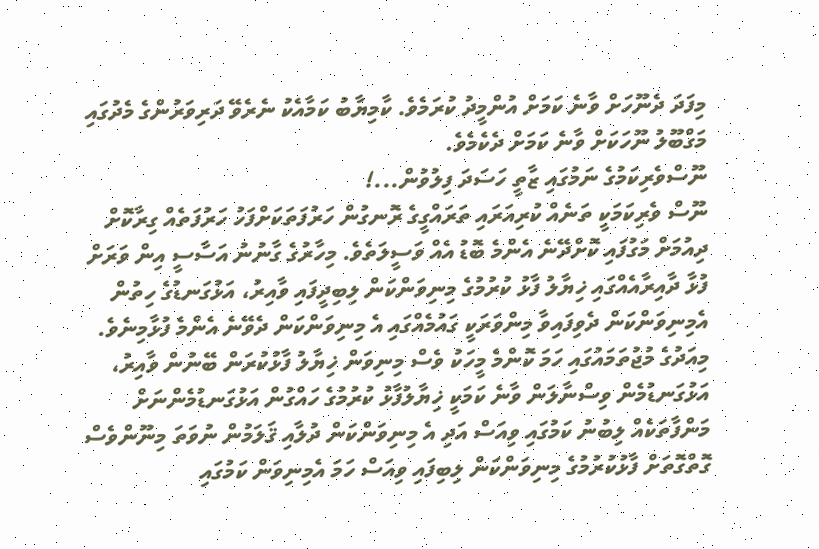މިފަދަ ދެނޫހަށް ވާނެ ކަމަށް އުންމީދު ކުރަމެވެ. ކާމިޔާބު ކަމާއެކު ނެރެވޭ ދަރިވަރުންގެ މެދުގައި މަގްބޫލު ނޫހަކަށް ވާނެ ކަމަށް ދެކެމެވެ.
ނޫސްވެރިކަމުގެ ނަމުގައި ޒާތީ ހަސަދަ ފިލުވުން...!
ނޫސް ވެރިކަމަކީ ތަނެއް ކުރިއަރައި ތަރައްގީގެ ރޮނގުން ހަރުފަތަކަށްފަހު ހަރުފަތެއް ގިރާކޮށް ދިއުމަށް މަގުފައި ކޮށްދޭނެ އެންމެ ބޮޑު އެއް ވަސީލަތެވެ. މިހާރުގެ ގާނުނު އަސާސީ އިން ވަރަށް ފުޅާ ދާއިރާއެއްގައި ޚިޔާލު ފާޅު ކުރުމުގެ މިނިވަންކަން ލިބިދީފައި ވާއިރު، އަޅުގަނޑުގެ ހިތުން އެމިނިވަންކަން ދެވިފައިވާ މިންވަރަކީ ގައުމެއްގައި އެ މިނިވަންކަން ދެވޭނެ އެންމެ ފުޅާމިނެވެ.
މިއަދުގެ މުޖުތަމައުގައި ހަމަ ކޮންމެ މީހަކު ވެސް މިނިވަން ޚިޔާލު ފާޅުކުރަން ބޭނުން ވާއިރު، އަޅުގަނޑުމެން ވިސްނާލަން ވާނެ ކަމަކީ ޚިޔާލުފާޅު ކުރުމުގެ ހައްގުން އަޅުގަނޑުމެންނަށް މަންފާތަކެއް ލިބުނު ކަމުގައި ވިއަސް އަދި އެ މިނިވަންކަން ދުލާއި ޤަލަމުން ނުވަތަ މިނޫންވެސް ގޮތްގޮތަށް ފާޅުކުރުމުގެ މިނިވަންކަން ލިބިފައި ވިއަސް ހަމަ އެމިނިވަން ކަމުގައި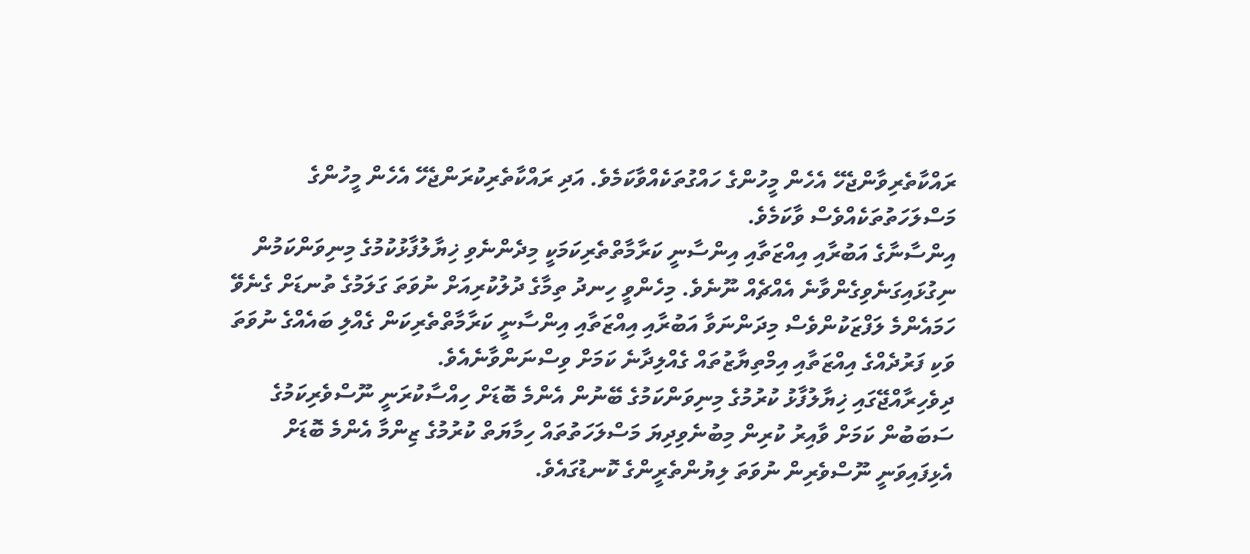ރައްކާތެރިވާންޖެހޭ އެހެން މީހުންގެ ހައްގުތަކެއްވާކަމެވެ. އަދި ރައްކާތެރިކުރަންޖެހޭ އެހެން މީހުންގެ މަސްލަހަތުތަކެއްވެސް ވާކަމެވެ.
އިންސާނާގެ އަބުރާއި އިއްޒަތާއި އިންސާނީ ކަރާމާތްތެރިކަމަކީ މިދެންނެވި ޚިޔާލުފާޅުކުމުގެ މިނިވަންކަމުން ނިގުޅައިގަނެވިގެންވާނެ އެއްޗެއް ނޫނެވެ. މިހެންވީ ހިނދު ތިމާގެ ދުލުކުރިއަށް ނުވަތަ ގަލަމުގެ ތުނޑަށް ގެނެވޭ ހަމައެންމެ ލަފްޒަކުންވެސް މިދަންނަވާ އަބުރާއި އިއްޒަތާއި އިންސާނީ ކަރާމާތްތެރިކަން ގެއްލި ބައެއްގެ ނުވަތަ ވަކި ފަރުދެއްގެ އިއްޒަތާއި އިމްތިޔާޒުތައް ގެއްލިދާނެ ކަމަށް ވިސްނަންވާނެއެވެ.
ދިވެހިރާއްޖޭގައި ޚިޔާލުފާޅު ކުރުމުގެ މިނިވަންކަމުގެ ބޭނުން އެންމެ ބޮޑަށް ހިއްސާކުރަނީ ނޫސްވެރިކަމުގެ ސަބަބުން ކަމަށް ވާއިރު ކުރިން މިބުނެވިދިޔަ މަސްލަހަތުތައް ހިމާޔަތް ކުރުމުގެ ޒިންމާ އެންމެ ބޮޑަށް އެޅިފައިވަނީ ނޫސްވެރިން ނުވަތަ ލިޔުންތެރީންގެ ކޮނޑުގައެވެ.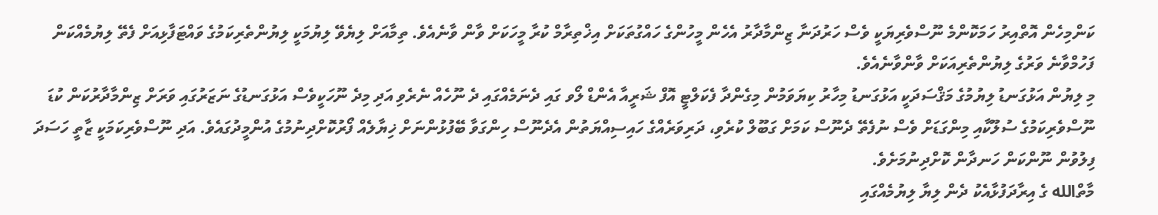ކަންމިހެން އޮތްއިރު ހަމަކޮންމެ ނޫސްވެރިޔަކީ ވެސް ހަރުދަނާ ޒިންމާދާރު އެހެން މީހުންގެ ހައްގުތަކަށް އިޚްތިރާމް ކުރާ މީހަކަށް ވާން ވާނެއެވެ. ތިމާއަށް ލިޔެވޭ ލިޔުމަކީ ލިޔުންތެރިކަމުގެ ވައްޓަފާޅިއަށް ފެތޭ ލިޔުމެއްކަން ފަހުމްވާނެ ވަރުގެ ލިޔުންތެރިއަކަށް ވާންވާނެއެވެ.
މި ލިޔުން އަޅުގަނޑު ލިޔުމުގެ މަޤްސަދަކީ އަޅުގަނޑު މިހާރު ކިޔަވަމުން މިގެންދާ ފެކަލްޓީ އޮފް ޝަރީއާ އެންޑް ލޯވ ގައި ދެނަމެއްގައި ދެ ނޫހެއް ނެރެވި އަދި މިދެ ނޫހަކީވެސް އަޅުގަނޑުގެ ނަޒަރުގައި ވަރަށް ޒިންމާދާރުކަން ކުޑަ ނޫސްވެރިކަމުގެ ސުލޫކާއި މިންގަޑަށް ވެސް ނުފެތޭ ދެނޫސް ކަމަށް ގަބޫލް ކުރެވި، ދަރިވަރެއްގެ ހައިސިއްޔަތުން އެދެނޫސް ހިންގަވާ ބޭފުޅުންނަށް ޚިޔާލެއް ފޯރުކޮށްދިނުމުގެ އުންމީދުގައެވެ. އަދި ނޫސްވެރިކަމަކީ ޒާތީ ހަސަދަ ފިލުވުން ނޫންކަން ހަނދާން ކޮށްދިނުމަށެވެ.
މާތްالله ގެ އިރާދަފުޅާއެކު ދެން ލިޔާ ލިޔުމެއްގައި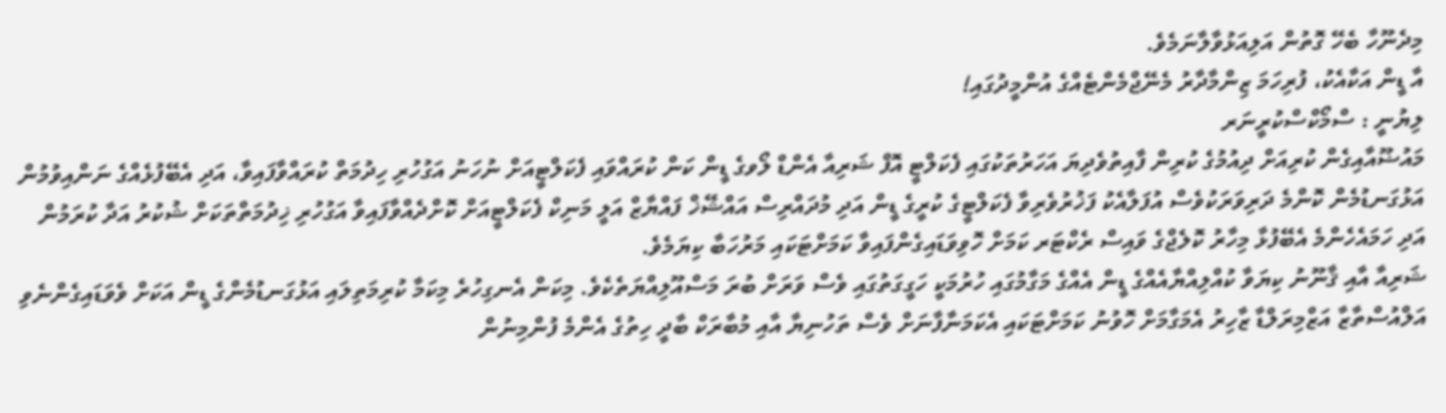މިދެނޫހާ ބެހޭ ގޮތުން އަލިއަޅުވާލާނަމެވެ.
އާ ޑީން އަކާއެކު، ފުރިހަމަ ޒިންމާދާރު މެނޭޖްމެންޓެއްގެ އުންމީދުގައި!
ލިޔުނީ : ސްމޯކްސްކުރީނަރ
މައުޟޫއާއިގެން ކުރިއަށް ދިއުމުގެ ކުރިން ފާއިތުވެދިޔަ އަހަރުތަކުގައި ފެކަލްޓީ އޮފް ޝަރިއާ އެންޑް ލޯވގެ ޑީން ކަން ކުރައްވައި ފެކަލްޓީއަށް ނުހަނު އަގުހުރި ހިދުމަތް ކުރައްވާފައިވާ، އަދި އެބޭފުޅެއްގެ ނަންއިވުމުން އަޅުގަނޑުމެން ކޮންމެ ދަރިވަރަކުވެސް އުފަލާއެކު ފަޚުރުވެރިވާ ފެކަލްޓީގެ ކުރީގެ ޑީން އަދި މުދައްރިސް އައްޝޭޚް ފައްޔާޒް އަލީ މަނިކް ފެކަލްޓީއަށް ކޮށްދެއްވާފައިވާ އަގުހުރި ޚިދުމަތްތަކަށް ޝުކުރު އަދާ ކުރަމުން އަދި ހަމައެހެންމެ އެބޭފުޅާ މިހާރު ކޮލެޖްގެ ވައިސް ރެކްޓަރ ކަމަށް ހޮވިވަޑައިގެންފައިވާ ކަމަށްޓަކައި މަރުހަބާ ކިޔަމެވެ.
ޝަރިއާ އާއި ޤާނޫނު ކިޔަވާ ކުއްލިއްޔާއެއްގެ ޑީން އެއްގެ މަގާމުގައި ހުރުމަކީ ހަގީގަތުގައި ވެސް ވަރަށް ބުރަ މަސްއޫލިއްޔަތެކެވެ. މިކަން އެނގިހުރެ މިކަމާ ކުރިމަތިލައި އަޅުގަނޑުމެންގެ ޑީން އަކަށް ވެވަޑައިގެންނެވި އަލްއުސްތާޒާ އަޒްމިރަލްޑާ ޒާހިރު އެމަގާމަށް ހޮވުނު ކަމަށްޓަކައި އެކަމަނާފާނަށް ވެސް ތަހުނިޔާ އާއި މުބާރަކް ބާދީ ހިތުގެ އެންމެ ފުންމިނުން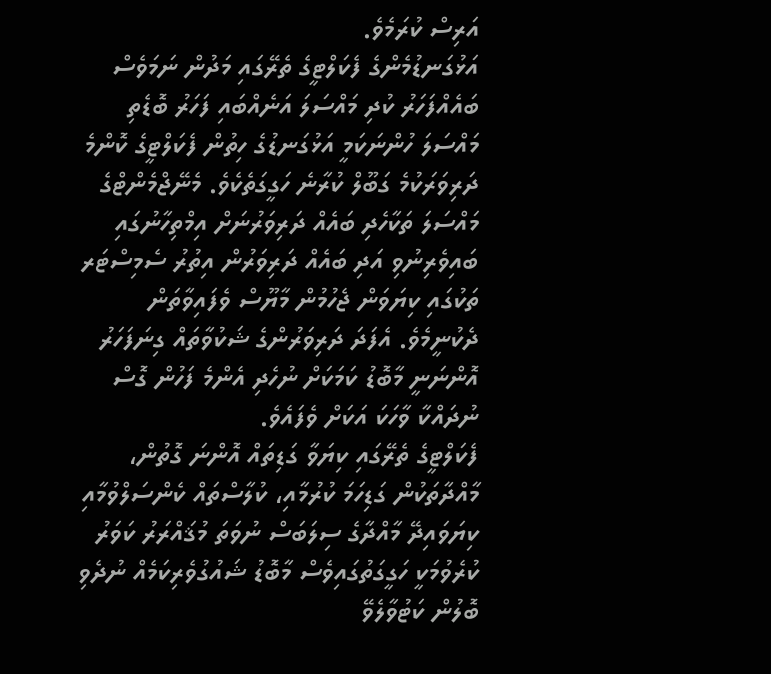އަރިސް ކުރަމެވެ.
އަޅުގަނޑުމެންގެ ފެކަލްޓީގެ ތެރޭގައި މަދުން ނަމަވެސް ބައެއްފަހަރު ކުދި މައްސަލަ އަނެއްބައި ފަހަރު ބޮޑެތި މައްސަލަ ހުންނަކަމީ އަޅުގަނޑުގެ ހިތުން ފެކަލްޓީގެ ކޮންމެ ދަރިވަރަކުމެ ގަބޫލް ކުރާނެ ހަގީގަތެކެވެ. މެނޭޖްމެންޓްގެ މައްސަލަ ތަކާހެދި ބައެއް ދަރިވަރުނަށް އިމްތިހާނުގައި ބައިވެރިނުވި އަދި ބައެއް ދަރިވަރުން އިތުރު ސެމިސްޓަރ ތަކުގައި ކިޔަވަން ޖެހުމުން މާޔޫސް ވެފައިވާތަން ދެކުނީމެވެ. އެފަދަ ދަރިވަރުންގެ ޝަކުވާތައް ގިނަފަހަރު އޮންނަނީ މާބޮޑު ކަމަކަށް ނުހެދި އެންމެ ފަހުން ގޮސް ނުދައްކާ ވާހަކަ އަކަށް ވެފައެވެ.
ފެކަލްޓީގެ ތެރޭގައި ކިޔަވާ ގަޑިތައް އޮންނަ ގޮތުން، މާއްދާތަކުން ގަޑިހަމަ ކުރުމާއި، ކުލާސްތައް ކެންސަލްވުމާއި ކިޔަވައިދޭ މާއްދާގެ ސިލަބަސް ނުވަތަ މުޤައްރަރު ކަވަރު ކުރެވުމަކީ ހަގީގަތުގައިވެސް މާބޮޑު ޝައުގުވެރިކަމެއް ނުދެވި ބޮލުން ކަޓުވާލެވޭ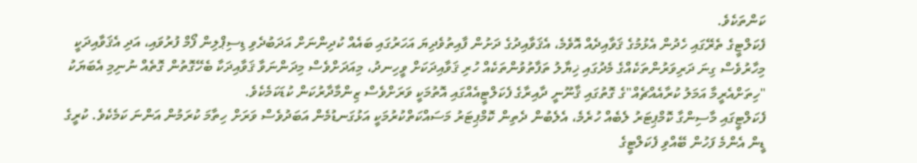ކަންތަކެވެ.
ފެކަލްޓީގެ ތެރޭގައި ހެދުން އެޅުމުގެ ޤަވާއިދެއް އޮވެމެ، އެޤަވާއިދުގެ ދަށުން ފާއިތުވެދިޔަ އަހަރުގައި ބައެއް ކުދިންނަށް އަދަބުދެވި ޑިސިޕްލިން ފޯމް ފުރުވައި، އަދި އެޤަވާއިދަކީ މިހާރުވެސް ގިނަ ދަރިވަރުންތަކެއްގެ މެދުގައި ޚިޔާލު ތަފާތުވުންތަކެއް ހުރި ޤަވާއިދަކަށް ވީހިނދު، މިއަދަށްވެސް މިދަންނަވާ ޤަވާއިދަކާ ބެހޭގޮތުން ގޮތެއް ނުނިމި އެބަޔަކު "ހިތަށްއެރީމާ އަމަލު ކުރާއެއްޗެއް"ގެ ގޮތުގައި ޤާނޫނީ ދާއިރާގެ ފެކަލްޓީއެއްގައި އޮތުމަކީ ވަރަށްވެސް ޒިންމާދާރުކަން ކުޑަކަމެކެވެ.
ފެކަލްޓީގައި މާސިންގާ ކޮމްޕިޓަރު ލެބެއް ހުރެމެ، އެލެބުން ދެތިން ކޮމްޕިޓަރު މަސައްކަތްކުރުމަކީ އަޅުގަނޑުމެން އަބަދުވެސް ވަރަށް ހިތާމަ ކުރަމުން އަންނަ ކަމެކެވެ. ކުރީގެ ޑީން އެންމެ ފަހުން ބޭއްވި ފެކަލްޓީގެ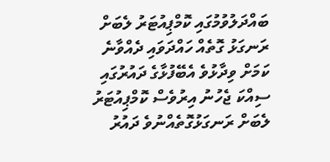ބައްދަލުވުމުގައި ކޮމްޕިއުޓަރު ލެބަށް ރަނގަޅު ގޮތެއް ހައްދަވައި ދެއްވާނެ ކަމަށް ވިދާޅުވެ އެބޭފުޅާގެ ދައުރުގައި ސިއްކަ ޖެހުނު އިރުވެސް ކޮމްޕިއުޓަރު ލެބަށް ރަނގަޅުގޮތެއްނުވެ ދައުރު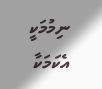ނިމުމަކީ އެކަމަކާ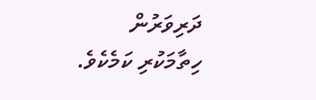ދަރިވަރުން ހިތާމަކުރި ކަމެކެވެ.